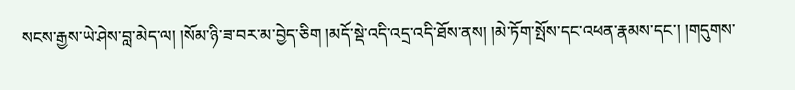སངས་རྒྱས་ཡེ་ཤེས་བླ་མེད་ལ། །སོམ་ཉི་ཟ་བར་མ་བྱེད་ཅིག །མདོ་སྡེ་འདི་འདྲ་འདི་ཐོས་ནས། །མེ་ཏོག་སྤོས་དང་འཕན་རྣམས་དང་། །གདུགས་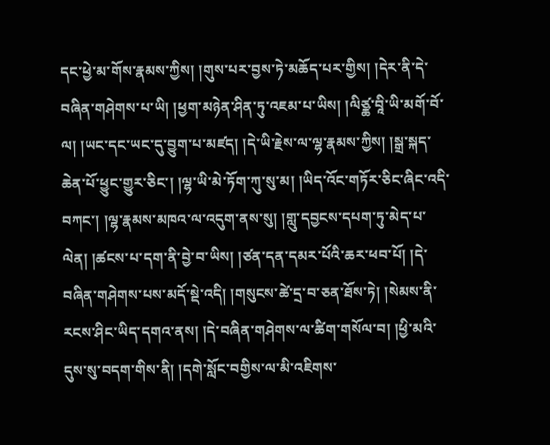དང་ཕྱེ་མ་གོས་རྣམས་ཀྱིས། །གུས་པར་བྱས་ཏེ་མཆོད་པར་གྱིས། །དེར་ནི་དེ་བཞིན་གཤེགས་པ་ཡི། །ཕྱག་མཉེན་ཤིན་ཏུ་འཇམ་པ་ཡིས། །ལིཙྪ་བཱི་ཡི་མགོ་བོ་ལ། །ཡང་དང་ཡང་དུ་བྱུག་པ་མཛད། །དེ་ཡི་རྗེས་ལ་ལྷ་རྣམས་ཀྱིས། །སྒྲ་སྐད་ཆེན་པོ་ཕྱུང་གྱུར་ཅིང་། །ལྷ་ཡི་མེ་ཏོག་ཀུ་སུ་མ། །ཡིད་འོང་གཏོར་ཅིང་ཞིང་འདི་བཀང་། །ལྷ་རྣམས་མཁའ་ལ་འདུག་ནས་སུ། །གླུ་དབྱངས་དཔག་ཏུ་མེད་པ་ལེན། །ཚངས་པ་དག་ནི་བྱེ་བ་ཡིས། །ཙན་དན་དམར་པོའི་ཆར་ཕབ་པོ། །དེ་བཞིན་གཤེགས་པས་མདོ་སྡེ་འདི། །གསུངས་ཚེ་དྲ་བ་ཅན་ཐོས་ཏེ། །སེམས་ནི་རངས་ཤིང་ཡིད་དགའ་ནས། །དེ་བཞིན་གཤེགས་ལ་ཚིག་གསོལ་བ། །ཕྱི་མའི་དུས་སུ་བདག་གིས་ནི། །དགེ་སློང་བགྱིས་ལ་མི་འཇིགས་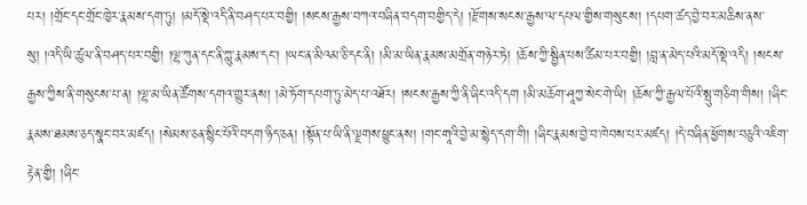པར། །གྲོང་དང་གྲོང་ཁྱེར་རྣམས་དག་ཏུ། །མདོ་སྡེ་འདི་ནི་བཤད་པར་བགྱི། །སངས་རྒྱས་བཀའ་བཞིན་བདག་བགྱིད་དེ། །རྫོགས་སངས་རྒྱས་ལ་དཔལ་གྱིས་གསུངས། །དཔག་ཚད་བྱེ་བར་མཆིས་ནས་སུ། །འདི་ཡི་ཚུལ་ནི་བཤད་པར་བགྱི། །ལྷ་ཀུན་དང་ནི་ཀླུ་རྣམས་དང་། །ཡང་ན་མིའམ་ཅི་དང་ནི། །མི་མ་ཡིན་རྣམས་མགྲོན་གཉེར་ཏེ། །ཆོས་ཀྱི་སྦྱིན་པས་ཚིམ་པར་བགྱི། །བླ་ན་མེད་པའི་མདོ་སྡེ་འདི། །སངས་རྒྱས་ཀྱིས་ནི་གསུངས་པ་ན། །ལྷ་མ་ཡིན་ཚོགས་དགའ་གྱུར་ནས། །མེ་ཏོག་དཔག་ཏུ་མེད་པ་འཐོར། །སངས་རྒྱས་ཀྱི་ནི་ཞིང་འདི་དག །མི་མཆོག་ཤཱཀྱ་སེང་གེ་ཡི། །ཆོས་ཀྱི་རྒྱལ་པོའི་སྤུ་གཅིག་གིས། །ཞིང་རྣམས་ཐམས་ཅད་སྣང་བར་མཛད། །སེམས་ཅན་སྙིང་པོའི་བདག་ཉིད་ཅན། །སྟོན་པ་ཡི་ནི་ལྗགས་ཕྱུང་ནས། །གང་གཱའི་བྱེ་མ་སྙེད་དག་གི། །ཞིང་རྣམས་བྱེ་བ་ཁེབས་པར་མཛད། །དེ་བཞིན་ཕྱོགས་བཅུའི་འཇིག་རྟེན་གྱི། །ཞིང་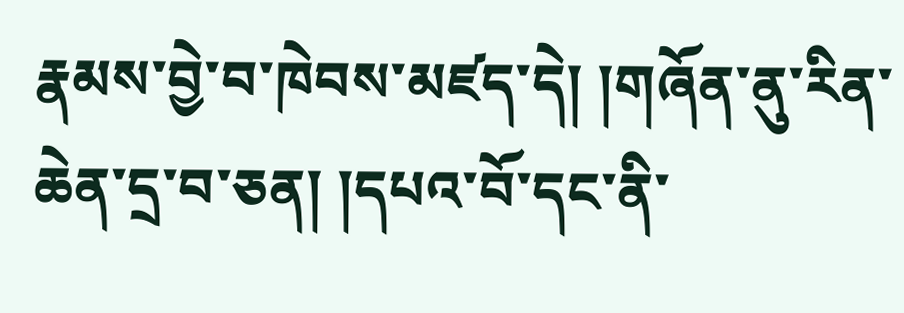རྣམས་བྱེ་བ་ཁེབས་མཛད་དེ། །གཞོན་ནུ་རིན་ཆེན་དྲ་བ་ཅན། །དཔའ་བོ་དང་ནི་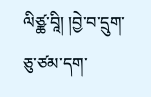ལིཙྪ་བཱི། །བྱེ་བ་དྲུག་ཅུ་ཙམ་དག་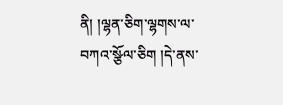ནི། །ལྷན་ཅིག་ལྷགས་ལ་བཀའ་སྩོལ་ཅིག །དེ་ནས་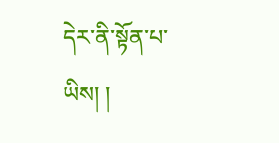དེར་ནི་སྟོན་པ་ཡིས། །